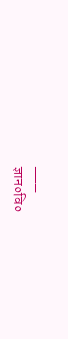___
ज्ञान०वि०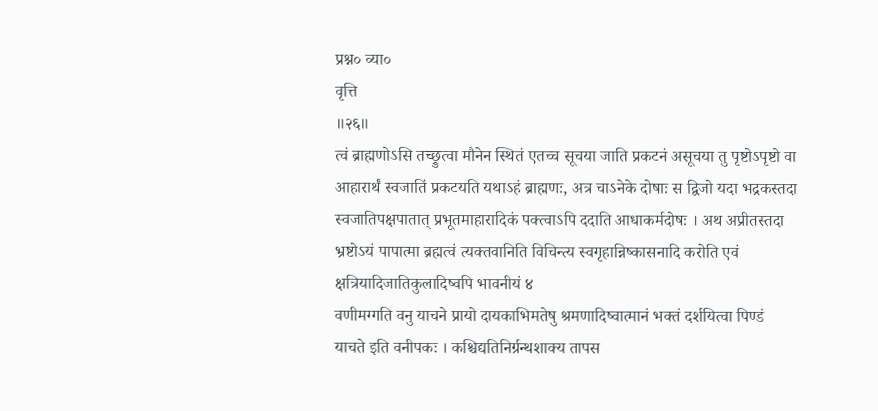प्रश्न० व्या०
वृत्ति
॥२६॥
त्वं ब्राह्मणोऽसि तच्छ्रुत्वा मौनेन स्थितं एतच्च सूचया जाति प्रकटनं असूचया तु पृष्टोऽपृष्टो वा आहारार्थं स्वजातिं प्रकटयति यथाऽहं ब्राह्मणः, अत्र चाऽनेके दोषाः स द्विजो यदा भद्रकस्तदा स्वजातिपक्षपातात् प्रभूतमाहारादिकं पक्त्वाऽपि ददाति आधाकर्मदोषः । अथ अप्रीतस्तदा भ्रष्टोऽयं पापात्मा ब्रह्मत्वं त्यक्तवानिति विचिन्त्य स्वगृहान्निष्कासनादि करोति एवं क्षत्रियादिजातिकुलादिष्वपि भावनीयं ४
वणीमग्गति वनु याचने प्रायो दायकाभिमतेषु श्रमणादिष्वात्मानं भक्तं दर्शयित्वा पिण्डं याचते इति वनीपकः । कश्चिद्यतिनिर्ग्रन्थशाक्य तापस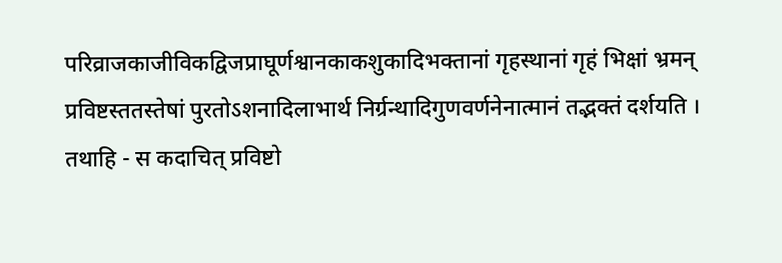परिव्राजकाजीविकद्विजप्राघूर्णश्वानकाकशुकादिभक्तानां गृहस्थानां गृहं भिक्षां भ्रमन् प्रविष्टस्ततस्तेषां पुरतोऽशनादिलाभार्थ निर्ग्रन्थादिगुणवर्णनेनात्मानं तद्भक्तं दर्शयति । तथाहि - स कदाचित् प्रविष्टो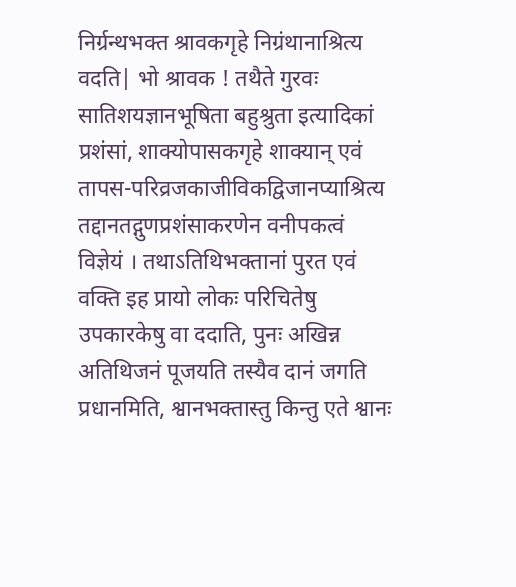निर्ग्रन्थभक्त श्रावकगृहे निग्रंथानाश्रित्य वदति| भो श्रावक ! तथैते गुरवः सातिशयज्ञानभूषिता बहुश्रुता इत्यादिकां प्रशंसां, शाक्योपासकगृहे शाक्यान् एवं तापस-परिव्रजकाजीविकद्विजानप्याश्रित्य तद्दानतद्गुणप्रशंसाकरणेन वनीपकत्वं विज्ञेयं । तथाऽतिथिभक्तानां पुरत एवं वक्ति इह प्रायो लोकः परिचितेषु उपकारकेषु वा ददाति, पुनः अखिन्न अतिथिजनं पूजयति तस्यैव दानं जगति प्रधानमिति, श्वानभक्तास्तु किन्तु एते श्वानः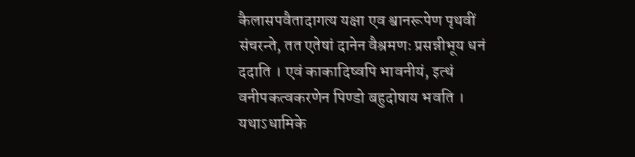कैलासपवैतादागत्य यक्षा एव श्वानरूपेण पृथवीं संचरन्ते, तत एतेषां दानेन वैश्रमणः प्रसन्नीभूय धनं ददाति । एवं काकादिष्वपि भावनीयं, इत्थं वनीपकत्वकरणेन पिण्डो बहुदोषाय भवति । यथाऽधामिके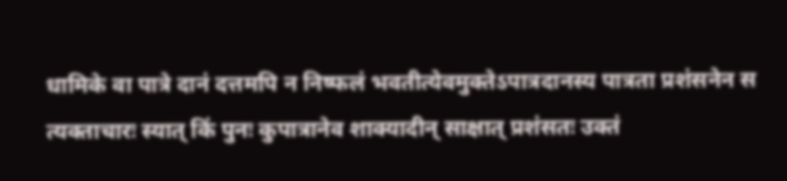धामिके वा पात्रे दानं दत्तमपि न निष्फलं भवतीत्येवमुक्तेऽपात्रदानस्य पात्रता प्रशंसनेन स त्यक्ताचारः स्यात् किं पुनः कुपात्रानेव शाक्यादीन् साक्षात् प्रशंसतः उक्तं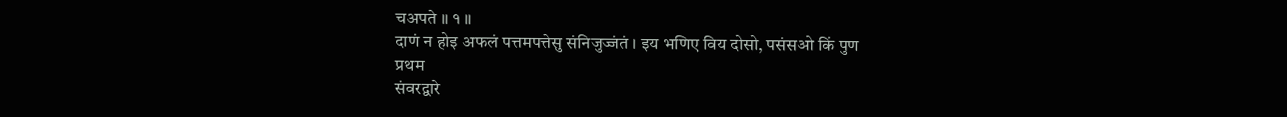चअपते ॥ १ ॥
दाणं न होइ अफलं पत्तमपत्तेसु संनिजुज्जंतं । इय भणिए विय दोसो, पसंसओ किं पुण
प्रथम
संवरद्वारे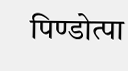पिण्डोत्पा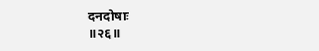दनदोषाः
॥२६॥